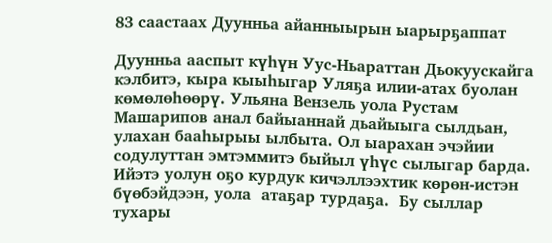83 саастаах Дуунньа айанныырын ыарырҕаппат

Дуунньа ааспыт күһүн Уус-Ньараттан Дьокуускайга кэлбитэ, кыра кыыһыгар Уляҕа илии-атах буолан көмөлөһөөрү. Ульяна Вензель уола Рустам Машарипов анал байыаннай дьайыыга сылдьан, улахан бааһырыы ылбыта. Ол ыарахан эчэйии содулуттан эмтэммитэ быйыл үһүс сылыгар барда.  Ийэтэ уолун оҕо курдук кичэллээхтик көрөн-истэн бүөбэйдээн, уола  атаҕар турдаҕа.  Бу сыллар тухары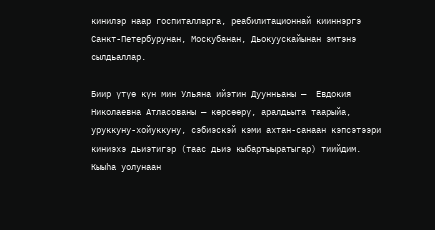кинилэр наар госпиталларга, реабилитационнай кииннэргэ Санкт-Петербурунан, Москубанан, Дьокуускайынан эмтэнэ сылдьаллар.

Биир үтүө күн мин Ульяна ийэтин Дуунньаны —  Евдокия Николаевна Атласованы — көрсөөрү, аралдьыта таарыйа, уруккуну-хойуккуну, сэбиэскэй кэми ахтан-санаан кэпсэтээри киниэхэ дьиэтигэр (таас дьиэ кыбартыыратыгар) тиийдим. Кыыһа уолунаан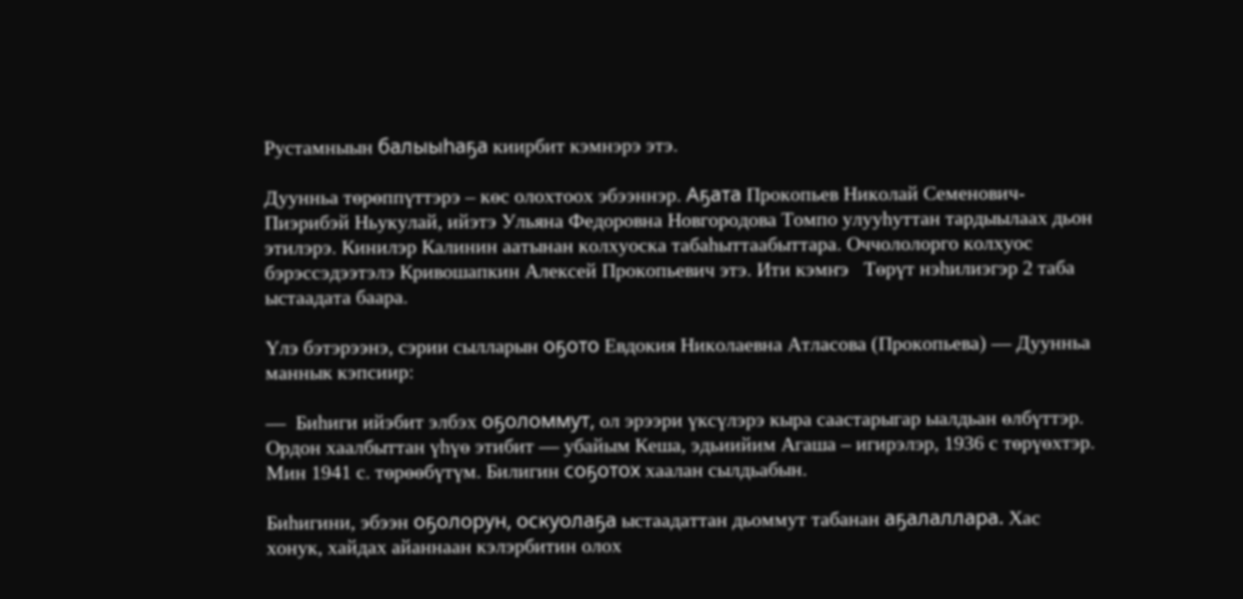Рустамныын балыыһаҕа киирбит кэмнэрэ этэ.

Дуунньа төрөппүттэрэ – көс олохтоох эбээннэр. Аҕата Прокопьев Николай Семенович-Пиэрибэй Ньукулай, ийэтэ Ульяна Федоровна Новгородова Томпо улууһуттан тардыылаах дьон этилэрэ. Кинилэр Калинин аатынан колхуоска табаһыттаабыттара. Оччололорго колхуос бэрэссэдээтэлэ Кривошапкин Алексей Прокопьевич этэ. Ити кэмҥэ   Төрүт нэһилиэгэр 2 таба ыстаадата баара.

Үлэ бэтэрээнэ, сэрии сылларын оҕото Евдокия Николаевна Атласова (Прокопьева) — Дуунньа маннык кэпсиир:

—  Биһиги ийэбит элбэх оҕоломмут, ол эрээри үксүлэрэ кыра саастарыгар ыалдьан өлбүттэр. Ордон хаалбыттан үһүө этибит — убайым Кеша, эдьиийим Агаша – игирэлэр, 1936 с төрүөхтэр. Мин 1941 с. төрөөбүтүм. Билигин соҕотох хаалан сылдьабын.

Биһигини, эбээн оҕолорун, оскуолаҕа ыстаадаттан дьоммут табанан аҕалаллара. Хас хонук, хайдах айаннаан кэлэрбитин олох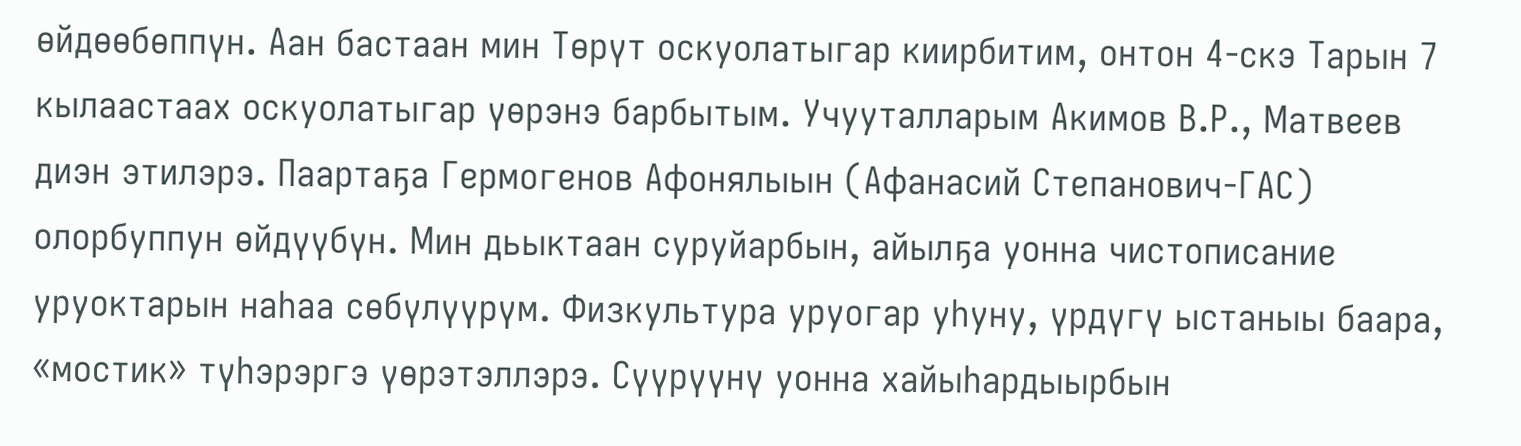өйдөөбөппүн. Аан бастаан мин Төрүт оскуолатыгар киирбитим, онтон 4-скэ Тарын 7 кылаастаах оскуолатыгар үөрэнэ барбытым. Учууталларым Акимов В.Р., Матвеев диэн этилэрэ. Паартаҕа Гермогенов Афонялыын (Афанасий Степанович-ГАС) олорбуппун өйдүүбүн. Мин дьыктаан суруйарбын, айылҕа уонна чистописание уруоктарын наһаа сөбүлүүрүм. Физкультура уруогар уһуну, үрдүгү ыстаныы баара, «мостик» түһэрэргэ үөрэтэллэрэ. Сүүрүүнү уонна хайыһардыырбын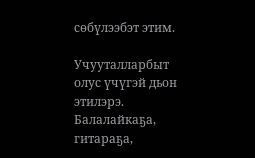сөбүлээбэт этим.

Учууталларбыт олус үчүгэй дьон этилэрэ. Балалайкаҕа, гитараҕа,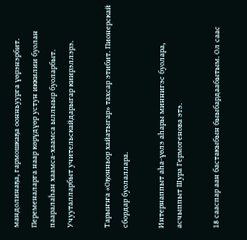мандолинаҕа, гармошкаҕа оонньуурга үөрэнэрбит. Переменаларга наар көрүдүөр устун иккилии буолан пааралаһан хаамса-хаамса ыллыыр буоларбыт.  Учууталларбыт учительскайдарыгар киирэллэрэ.

Тарыҥҥа «Оҕонньор хайатыгар» тахсар этибит. Пионерскай сбордар буолаллара.

Интернаппыт аһа-үөлэ аһары миннигэс буолара, асчыппыт Шура Гермогенова этэ.

18 сааспар аан бастакыбын быыбардаабытым. Ол саас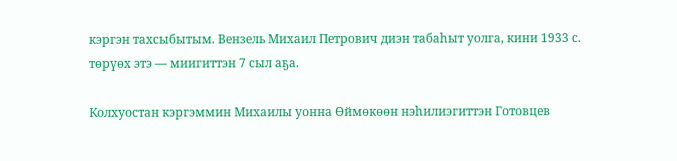кэргэн тахсыбытым. Вензель Михаил Петрович диэн табаһыт уолга, кини 1933 с. төрүөх этэ — миигиттэн 7 сыл аҕа.

Колхуостан кэргэммин Михаилы уонна Өймөкөөн нэһилиэгиттэн Готовцев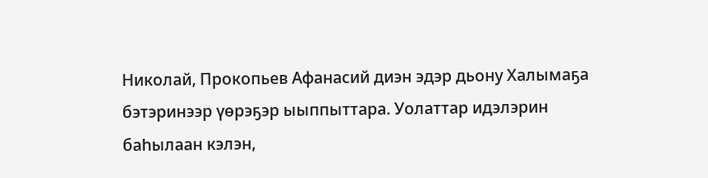Николай, Прокопьев Афанасий диэн эдэр дьону Халымаҕа бэтэринээр үөрэҕэр ыыппыттара. Уолаттар идэлэрин баһылаан кэлэн,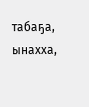табаҕа, ынахха,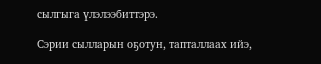сылгыга үлэлээбиттэрэ.

Сэрии сылларын оҕотун, тапталлаах ийэ,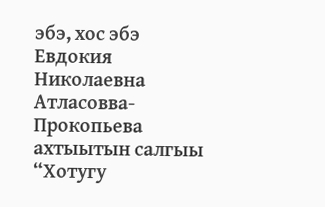эбэ, хос эбэ Евдокия Николаевна Атласовва-Прокопьева ахтыытын салгыы “Хотугу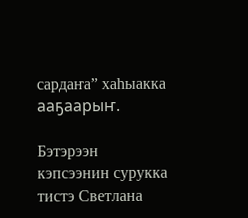сардаҥа” хаһыакка ааҕаарыҥ.

Бэтэрээн кэпсээнин сурукка тистэ Светлана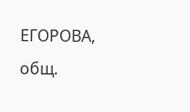ЕГОРОВА, общ.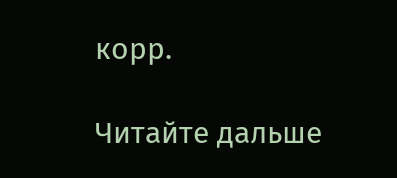корр.

Читайте дальше